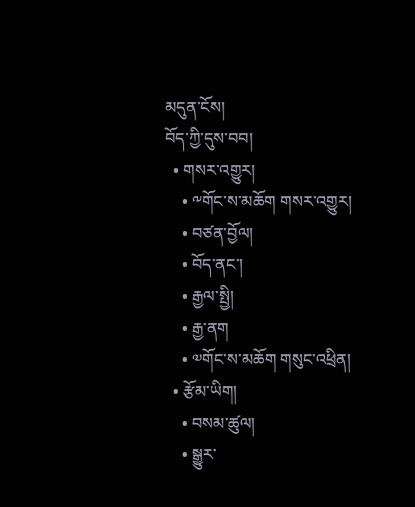མདུན་ངོས།
བོད་ཀྱི་དུས་བབ།
  • གསར་འགྱུར།
    • ༸གོང་ས་མཆོག གསར་འགྱུར།
    • བཙན་བྱོལ།
    • བོད་ནང་།
    • རྒྱལ་སྤྱི།
    • རྒྱ་ནག
    • ༧གོང་ས་མཆོག གསུང་འཕྲིན།
  • རྩོམ་ཡིག།
    • བསམ་ཚུལ།
    • སྒྱུར་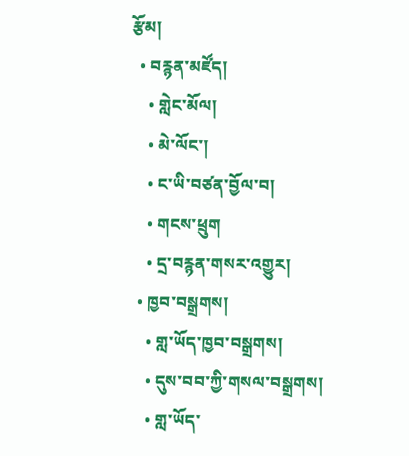རྩོམ།
  • བརྙན་མཛོད།
    • གླེང་མོལ།
    • མེ་ལོང་།
    • ང་ཡི་བཙན་བྱོལ་བ།
    • གངས་ཕྲུག
    • དྲ་བརྙན་གསར་འགྱུར།
  • ཁྱབ་བསྒྲགས།
    • གླ་ཡོད་ཁྱབ་བསྒྲགས།
    • དུས་བབ་ཀྱི་གསལ་བསྒྲགས།
    • གླ་ཡོད་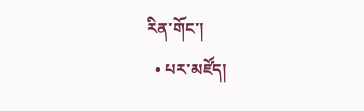རིན་གོང་།
  • པར་མཛོད།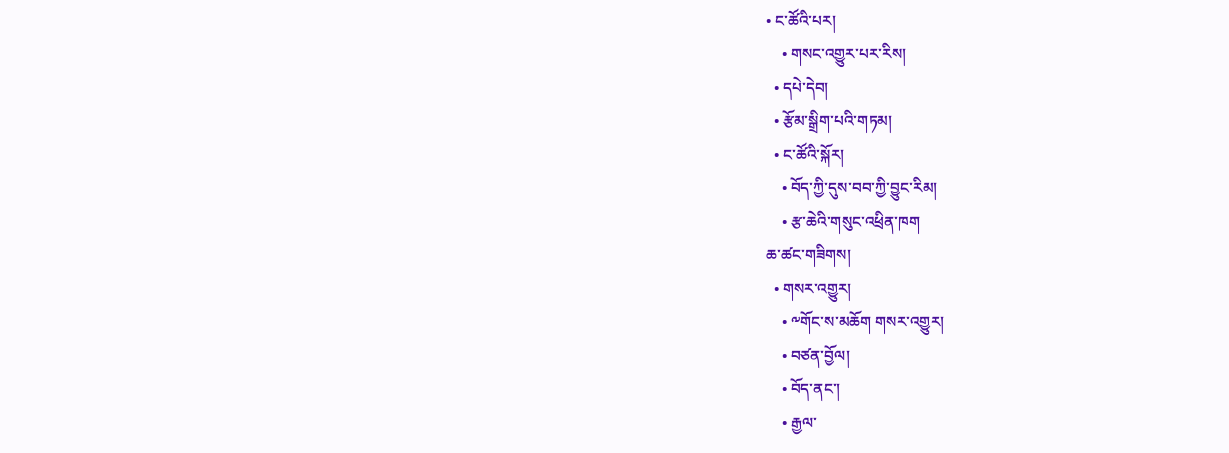• ང་ཚོའི་པར།
    • གསང་འགྱུར་པར་རིས།
  • དཔེ་དེབ།
  • རྩོམ་སྒྲིག་པའི་གཏམ།
  • ང་ཚོའི་སྐོར།
    • བོད་ཀྱི་དུས་བབ་ཀྱི་བྱུང་རིམ།
    • རྩ་ཆེའི་གསུང་འཕྲིན་ཁག
ཆ་ཚང་གཟིགས།
  • གསར་འགྱུར།
    • ༸གོང་ས་མཆོག གསར་འགྱུར།
    • བཙན་བྱོལ།
    • བོད་ནང་།
    • རྒྱལ་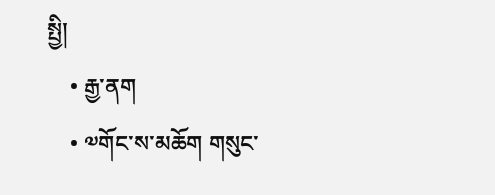སྤྱི།
    • རྒྱ་ནག
    • ༧གོང་ས་མཆོག གསུང་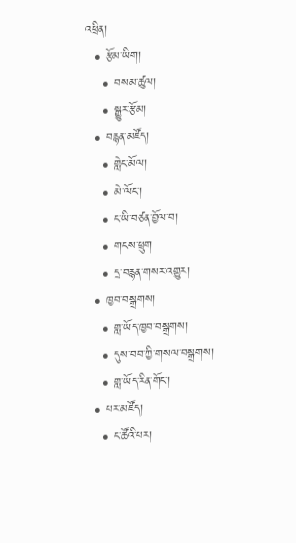འཕྲིན།
  • རྩོམ་ཡིག།
    • བསམ་ཚུལ།
    • སྒྱུར་རྩོམ།
  • བརྙན་མཛོད།
    • གླེང་མོལ།
    • མེ་ལོང་།
    • ང་ཡི་བཙན་བྱོལ་བ།
    • གངས་ཕྲུག
    • དྲ་བརྙན་གསར་འགྱུར།
  • ཁྱབ་བསྒྲགས།
    • གླ་ཡོད་ཁྱབ་བསྒྲགས།
    • དུས་བབ་ཀྱི་གསལ་བསྒྲགས།
    • གླ་ཡོད་རིན་གོང་།
  • པར་མཛོད།
    • ང་ཚོའི་པར།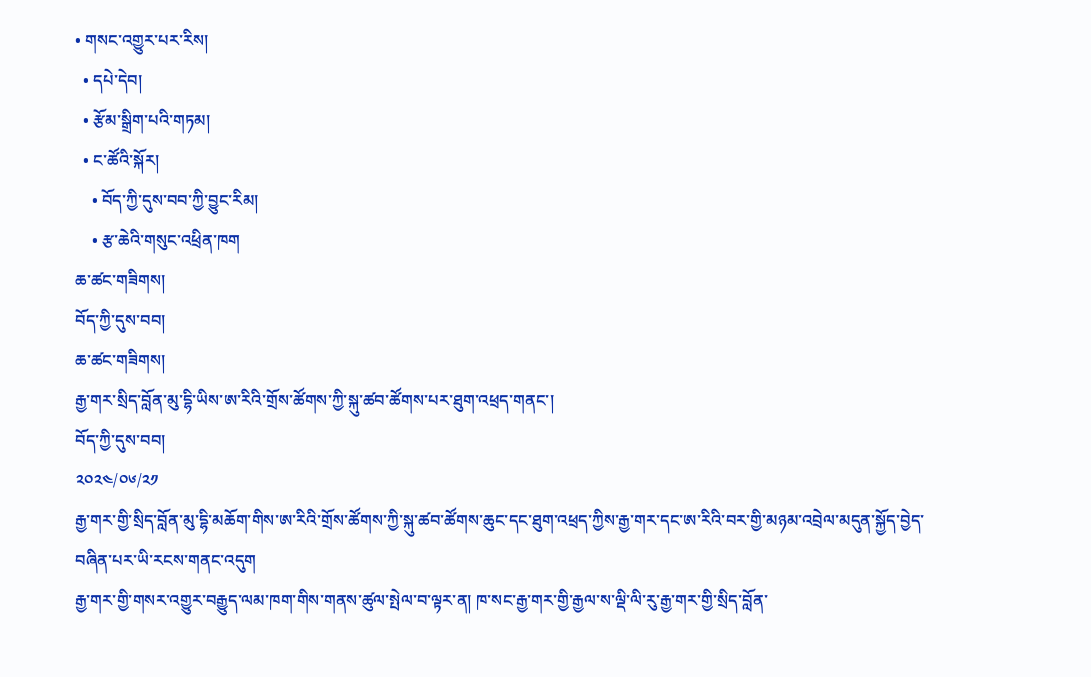• གསང་འགྱུར་པར་རིས།
  • དཔེ་དེབ།
  • རྩོམ་སྒྲིག་པའི་གཏམ།
  • ང་ཚོའི་སྐོར།
    • བོད་ཀྱི་དུས་བབ་ཀྱི་བྱུང་རིམ།
    • རྩ་ཆེའི་གསུང་འཕྲིན་ཁག
ཆ་ཚང་གཟིགས།
བོད་ཀྱི་དུས་བབ།
ཆ་ཚང་གཟིགས།
རྒྱ་གར་སྲིད་བློན་མུ་དྷི་ཡིས་ཨ་རིའི་གྲོས་ཚོགས་ཀྱི་སྐུ་ཚབ་ཚོགས་པར་ཐུག་འཕྲད་གནང་།
བོད་ཀྱི་དུས་བབ།
༢༠༢༤/༠༦/༢༡
རྒྱ་གར་གྱི་སྲིད་བློན་མུ་དྷི་མཆོག་གིས་ཨ་རིའི་གྲོས་ཚོགས་ཀྱི་སྐུ་ཚབ་ཚོགས་ཆུང་དང་ཐུག་འཕྲད་ཀྱིས་རྒྱ་གར་དང་ཨ་རིའི་བར་གྱི་མཉམ་འབྲེལ་མདུན་སྐྱོད་བྱེད་བཞིན་པར་ཡི་རངས་གནང་འདུག
རྒྱ་གར་གྱི་གསར་འགྱུར་བརྒྱུད་ལམ་ཁག་གིས་གནས་ཚུལ་སྤེལ་བ་ལྟར་ན། ཁ་སང་རྒྱ་གར་གྱི་རྒྱལ་ས་ལྡི་ལི་རུ་རྒྱ་གར་གྱི་སྲིད་བློན་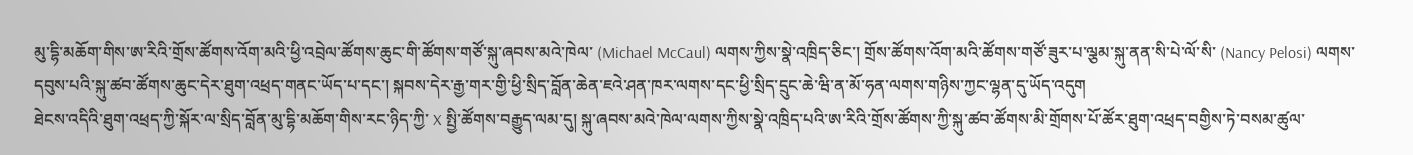མུ་དྷི་མཆོག་གིས་ཨ་རིའི་གྲོས་ཚོགས་འོག་མའི་ཕྱི་འབྲེལ་ཚོགས་ཆུང་གི་ཚོགས་གཙོ་སྐུ་ཞབས་མའེ་ཁེལ་ (Michael McCaul) ལགས་ཀྱིས་སྣེ་འཁྲིད་ཅིང་། གྲོས་ཚོགས་འོག་མའི་ཚོགས་གཙོ་ཟུར་པ་ལྕམ་སྐུ་ནན་སི་པེ་ལོ་སི་ (Nancy Pelosi) ལགས་དབུས་པའི་སྐུ་ཚབ་ཚོགས་ཆུང་དེར་ཐུག་འཕྲད་གནང་ཡོད་པ་དང་། སྐབས་དེར་རྒྱ་གར་གྱི་ཕྱི་སྲིད་བློན་ཆེན་ཇའེ་ཤན་ཁར་ལགས་དང་ཕྱི་སྲིད་དྲུང་ཆེ་ཝི་ན་མོ་ཧན་ལགས་གཉིས་ཀྱང་ལྷན་དུ་ཡོད་འདུག
ཐེངས་འདིའི་ཐུག་འཕྲད་ཀྱི་སྐོར་ལ་སྲིད་བློན་མུ་དྷི་མཆོག་གིས་རང་ཉིད་ཀྱི་ X སྤྱི་ཚོགས་བརྒྱུད་ལམ་དུ། སྐུ་ཞབས་མའེ་ཁེལ་ལགས་ཀྱིས་སྣེ་འཁྲིད་པའི་ཨ་རིའི་གྲོས་ཚོགས་ཀྱི་སྐུ་ཚབ་ཚོགས་མི་གྲོགས་པོ་ཚོར་ཐུག་འཕྲད་བགྱིས་ཏེ་བསམ་ཚུལ་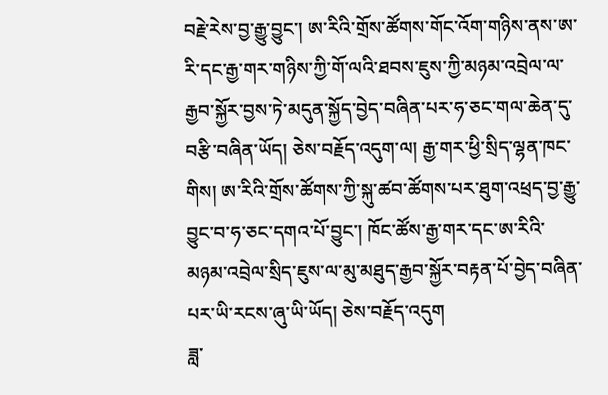བརྗེ་རེས་བྱ་རྒྱུ་བྱུང་། ཨ་རིའི་གྲོས་ཚོགས་གོང་འོག་གཉིས་ནས་ཨ་རི་དང་རྒྱ་གར་གཉིས་ཀྱི་གོ་ལའི་ཐབས་ཇུས་ཀྱི་མཉམ་འབྲེལ་ལ་རྒྱབ་སྐྱོར་བྱས་ཏེ་མདུན་སྐྱོད་བྱེད་བཞིན་པར་ཧ་ཅང་གལ་ཆེན་དུ་བརྩི་བཞིན་ཡོད། ཅེས་བརྗོད་འདུག་ལ། རྒྱ་གར་ཕྱི་སྲིད་ལྷན་ཁང་གིས། ཨ་རིའི་གྲོས་ཚོགས་ཀྱི་སྐུ་ཚབ་ཚོགས་པར་ཐུག་འཕྲད་བྱ་རྒྱུ་བྱུང་བ་ཧ་ཅང་དགའ་པོ་བྱུང་། ཁོང་ཚོས་རྒྱ་གར་དང་ཨ་རིའི་མཉམ་འབྲེལ་སྲིད་ཇུས་ལ་མུ་མཐུད་རྒྱབ་སྐྱོར་བརྟན་པོ་བྱེད་བཞིན་པར་ཡི་རངས་ཞུ་ཡི་ཡོད། ཅེས་བརྗོད་འདུག
ཟླ་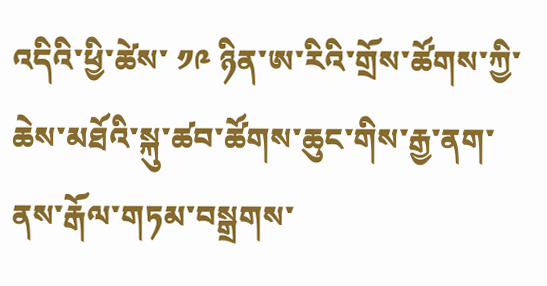འདིའི་ཕྱི་ཚེས་ ༡༩ ཉིན་ཨ་རིའི་གྲོས་ཚོགས་ཀྱི་ཆེས་མཐོའི་སྐུ་ཚབ་ཚོགས་ཆུང་གིས་རྒྱ་ནག་ནས་རྒོལ་གཏམ་བསྒྲགས་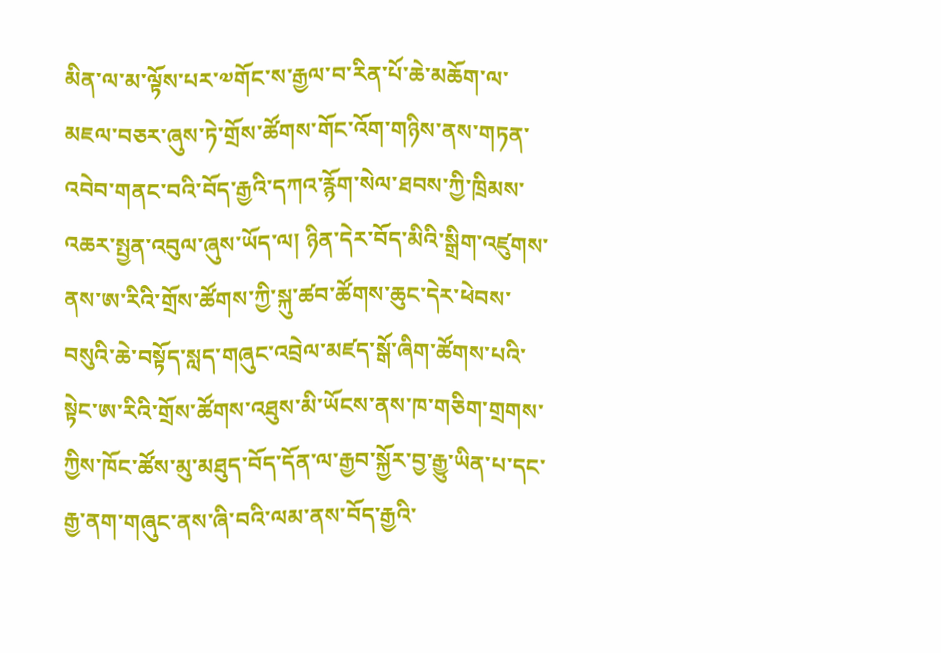མིན་ལ་མ་ལྟོས་པར་༧གོང་ས་རྒྱལ་བ་རིན་པོ་ཆེ་མཆོག་ལ་མཇལ་བཅར་ཞུས་ཏེ་གྲོས་ཚོགས་གོང་འོག་གཉིས་ནས་གཏན་འབེབ་གནང་བའི་བོད་རྒྱའི་དཀའ་རྙོག་སེལ་ཐབས་ཀྱི་ཁྲིམས་འཆར་སྤྱན་འབུལ་ཞུས་ཡོད་ལ། ཉིན་དེར་བོད་མིའི་སྒྲིག་འཛུགས་ནས་ཨ་རིའི་གྲོས་ཚོགས་ཀྱི་སྐུ་ཚབ་ཚོགས་ཆུང་དེར་ཕེབས་བསུའི་ཆེ་བསྟོད་སླད་གཞུང་འབྲེལ་མཛད་སྒོ་ཞིག་ཚོགས་པའི་སྟེང་ཨ་རིའི་གྲོས་ཚོགས་འཐུས་མི་ཡོངས་ནས་ཁ་གཅིག་གྲགས་ཀྱིས་ཁོང་ཚོས་མུ་མཐུད་བོད་དོན་ལ་རྒྱབ་སྐྱོར་བྱ་རྒྱུ་ཡིན་པ་དང་རྒྱ་ནག་གཞུང་ནས་ཞི་བའི་ལམ་ནས་བོད་རྒྱའི་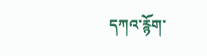དཀའ་རྙོག་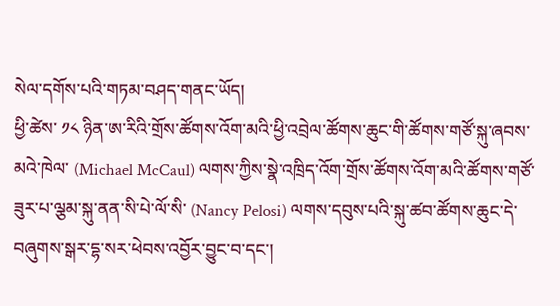སེལ་དགོས་པའི་གཏམ་བཤད་གནང་ཡོད།
ཕྱི་ཚེས་ ༡༨ ཉིན་ཨ་རིའི་གྲོས་ཚོགས་འོག་མའི་ཕྱི་འབྲེལ་ཚོགས་ཆུང་གི་ཚོགས་གཙོ་སྐུ་ཞབས་མའེ་ཁེལ་ (Michael McCaul) ལགས་ཀྱིས་སྣེ་འཁྲིད་འོག་གྲོས་ཚོགས་འོག་མའི་ཚོགས་གཙོ་ཟུར་པ་ལྕམ་སྐུ་ནན་སི་པེ་ལོ་སི་ (Nancy Pelosi) ལགས་དབུས་པའི་སྐུ་ཚབ་ཚོགས་ཆུང་དེ་བཞུགས་སྒར་དྷ་སར་ཕེབས་འབྱོར་བྱུང་བ་དང་།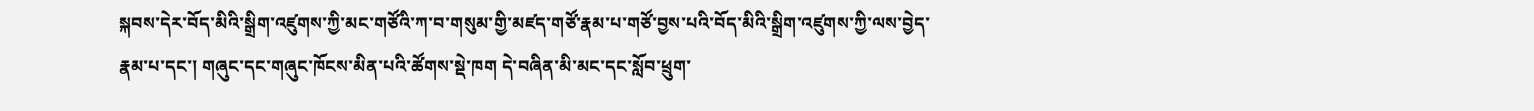སྐབས་དེར་བོད་མིའི་སྒྲིག་འཛུགས་ཀྱི་མང་གཙོའི་ཀ་བ་གསུམ་གྱི་མཛད་གཙོ་རྣམ་པ་གཙོ་བྱས་པའི་བོད་མིའི་སྒྲིག་འཛུགས་ཀྱི་ལས་བྱེད་རྣམ་པ་དང་། གཞུང་དང་གཞུང་ཁོངས་མིན་པའི་ཚོགས་སྡེ་ཁག དེ་བཞིན་མི་མང་དང་སློབ་ཕྲུག་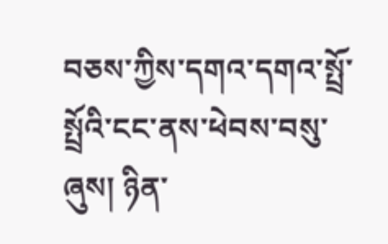བཅས་ཀྱིས་དགའ་དགའ་སྤྲོ་སྤྲོའི་ངང་ནས་ཕེབས་བསུ་ཞུས། ཉིན་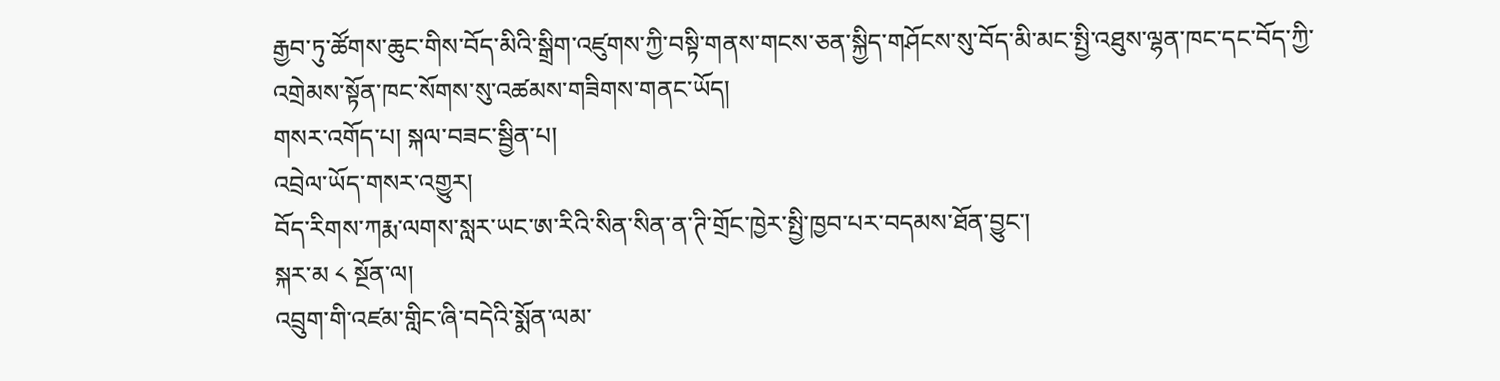རྒྱབ་ཏུ་ཚོགས་ཆུང་གིས་བོད་མིའི་སྒྲིག་འཛུགས་ཀྱི་བསྟི་གནས་གངས་ཅན་སྐྱིད་གཤོངས་སུ་བོད་མི་མང་སྤྱི་འཐུས་ལྷན་ཁང་དང་བོད་ཀྱི་འགྲེམས་སྟོན་ཁང་སོགས་སུ་འཚམས་གཟིགས་གནང་ཡོད།
གསར་འགོད་པ། སྐལ་བཟང་སྦྱིན་པ།
འབྲེལ་ཡོད་གསར་འགྱུར།
བོད་རིགས་ཀརྨ་ལགས་སླར་ཡང་ཨ་རིའི་སིན་སིན་ན་ཊི་གྲོང་ཁྱེར་སྤྱི་ཁྱབ་པར་བདམས་ཐོན་བྱུང་།
སྐར་མ ༨ སྔོན་ལ།
འབྲུག་གི་འཛམ་གླིང་ཞི་བདེའི་སྨོན་ལམ་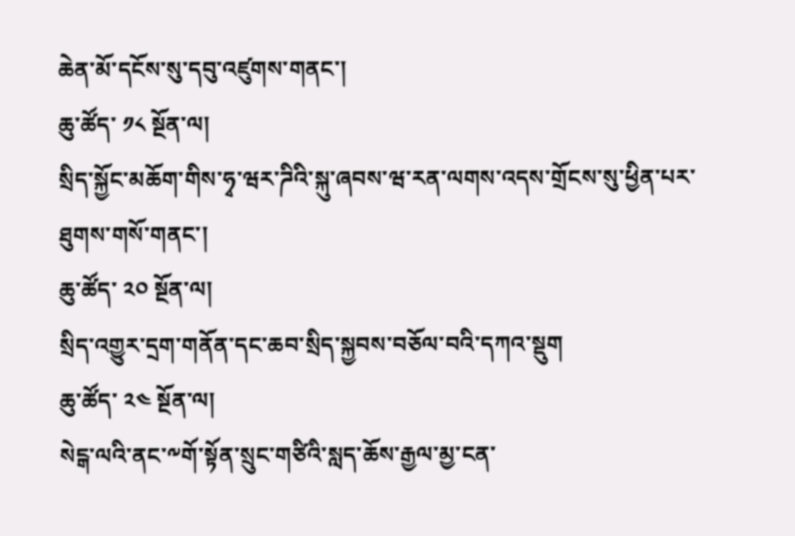ཆེན་མོ་དངོས་སུ་དབུ་འཛུགས་གནང་།
ཆུ་ཚོད་ ༡༨ སྔོན་ལ།
སྲིད་སྐྱོང་མཆོག་གིས་ཧྭ་ཝར་ཌིའི་སྐུ་ཞབས་ཝ་རན་ལགས་འདས་གྲོངས་སུ་ཕྱིན་པར་ཐུགས་གསོ་གནང་།
ཆུ་ཚོད་ ༢༠ སྔོན་ལ།
སྲིད་འགྱུར་དྲག་གནོན་དང་ཆབ་སྲིད་སྐྱབས་བཅོལ་བའི་དཀའ་སྡུག
ཆུ་ཚོད་ ༢༤ སྔོན་ལ།
སེངྒ་ལའི་ནང་༸གོ་སྟོན་སྲུང་གཙིའི་སླད་ཆོས་རྒྱལ་མྱ་ངན་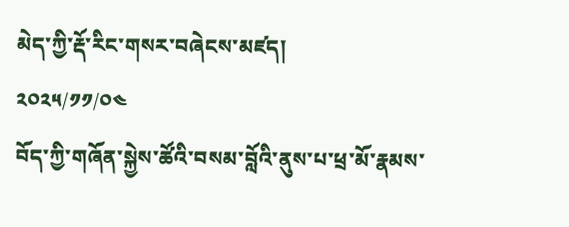མེད་ཀྱི་རྡོ་རིང་གསར་བཞེངས་མཛད།
༢༠༢༥/༡༡/༠༤
བོད་ཀྱི་གཞོན་སྐྱེས་ཚོའི་བསམ་བློའི་ནུས་པ་ཕྲ་མོ་རྣམས་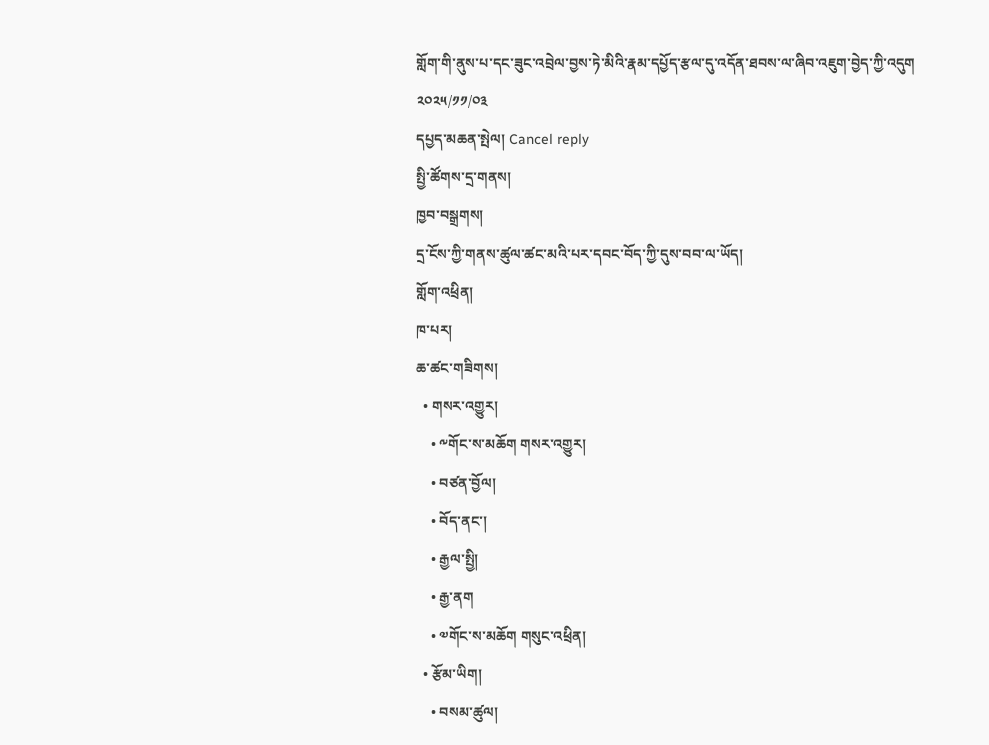གློག་གི་ནུས་པ་དང་ཟུང་འབྲེལ་བྱས་ཏེ་མིའི་རྣམ་དཔྱོད་རྩལ་དུ་འདོན་ཐབས་ལ་ཞིབ་འཇུག་བྱེད་ཀྱི་འདུག
༢༠༢༥/༡༡/༠༣
དཔྱད་མཆན་སྤེལ། Cancel reply
སྤྱི་ཚོགས་དྲ་གནས།
ཁྱབ་བསྒྲགས།
དྲ་ངོས་ཀྱི་གནས་ཚུལ་ཚང་མའི་པར་དབང་བོད་ཀྱི་དུས་བབ་ལ་ཡོད།
གློག་འཕྲིན།
ཁ་པར།
ཆ་ཚང་གཟིགས།
  • གསར་འགྱུར།
    • ༸གོང་ས་མཆོག གསར་འགྱུར།
    • བཙན་བྱོལ།
    • བོད་ནང་།
    • རྒྱལ་སྤྱི།
    • རྒྱ་ནག
    • ༧གོང་ས་མཆོག གསུང་འཕྲིན།
  • རྩོམ་ཡིག།
    • བསམ་ཚུལ།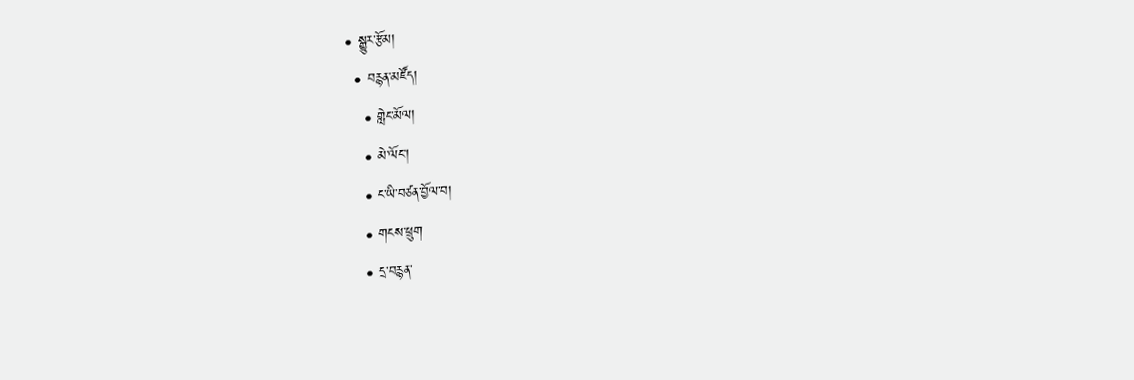• སྒྱུར་རྩོམ།
  • བརྙན་མཛོད།
    • གླེང་མོལ།
    • མེ་ལོང་།
    • ང་ཡི་བཙན་བྱོལ་བ།
    • གངས་ཕྲུག
    • དྲ་བརྙན་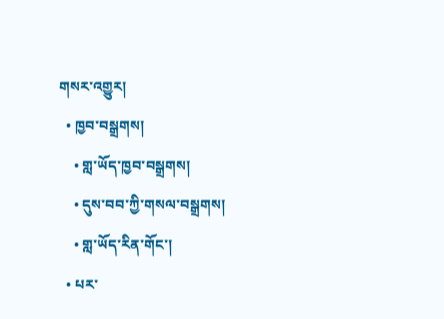གསར་འགྱུར།
  • ཁྱབ་བསྒྲགས།
    • གླ་ཡོད་ཁྱབ་བསྒྲགས།
    • དུས་བབ་ཀྱི་གསལ་བསྒྲགས།
    • གླ་ཡོད་རིན་གོང་།
  • པར་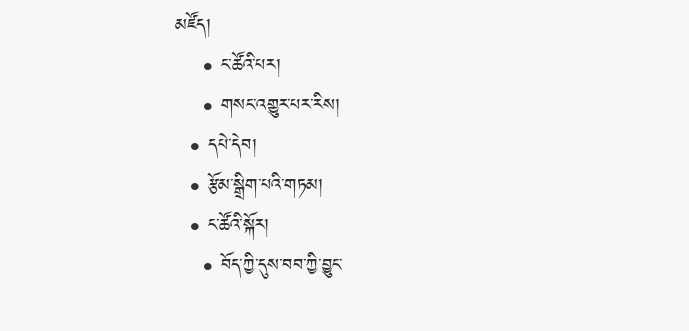མཛོད།
    • ང་ཚོའི་པར།
    • གསང་འགྱུར་པར་རིས།
  • དཔེ་དེབ།
  • རྩོམ་སྒྲིག་པའི་གཏམ།
  • ང་ཚོའི་སྐོར།
    • བོད་ཀྱི་དུས་བབ་ཀྱི་བྱུང་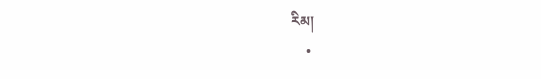རིམ།
    •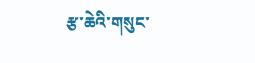རྩ་ཆེའི་གསུང་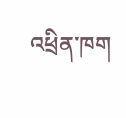འཕྲིན་ཁག